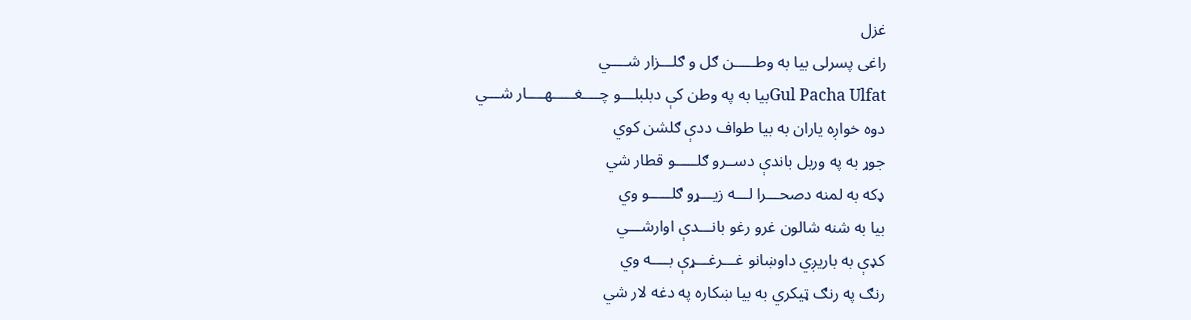غزل
راغی پسرلی بیا به وطـــــن ګل و ګلـــزار شــــي
Gul Pacha Ulfatبیا به په وطن کې دبلبلـــو چــــغـــــهــــار شـــي
دوه خواږه یاران به بیا طواف ددې ګلشن کوي
جوړ به په وربل باندې دســرو ګلـــــو قطار شي
ډکه به لمنه دصحـــرا لـــه زیـــړو ګلـــــو وي
بیا به شنه شالون غرو رغو بانـــدې اوارشـــي
کډې به باریږي داوښانو غـــرغـــړې بــــه وي
رنګ په رنګ ټیکري به بیا ښکاره په دغه لار شي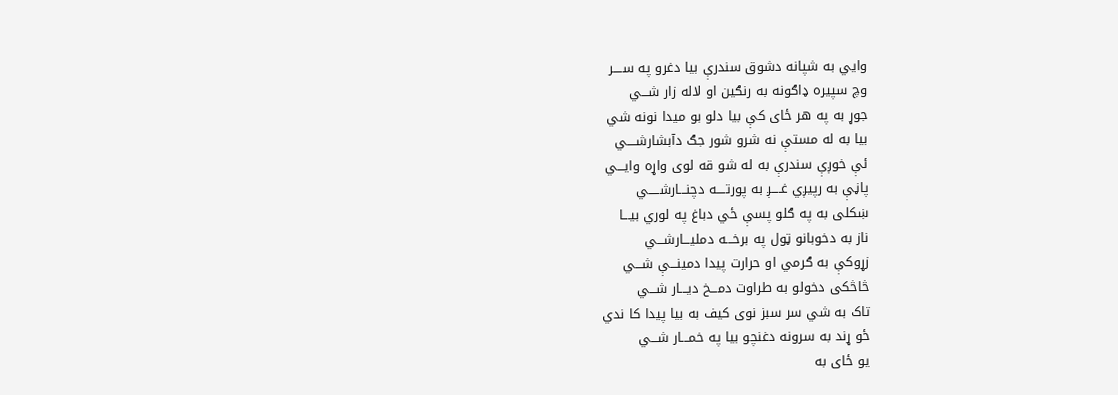وايي به شپانه دشوق سندرې بیا دغرو په ســــر
وچ سپیره ډاګونه به رنګین او لاله زار شـــي
جوړ به په هر ځای کې بیا دلو بو میدا نونه شي
بیا به له مستې نه شرو شور جګ دآبشارشــــي
ئې خوږې سندرې به له شو قه لوی واړه وایـــي
پاڼې به رپیږي غــــږ به پورتــــه دچنـــارشـــــي
ښکلی به په ګلو پسې ځي دباغ په لوري بیـــا
ناز به دخوبانو ټول په برخـــه دملیـــارشـــي
زړوکې به ګرمي او حرارت پیدا دمینـــې شـــي
څاڅکی دخولو به طراوت دمـــخ دیـــار شـــي
تاک به شي سر سبز نوی کیف به بیا پیدا کا ندي
ځو ړند به سرونه دغنچو بیا په خمـــار شـــي
یو ځای به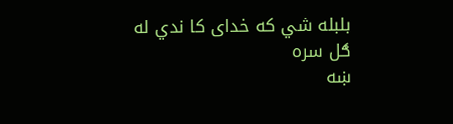بلبله شي که خدای کا ندي له ګل سره
ښه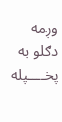وږمه دګلو به پخــــپله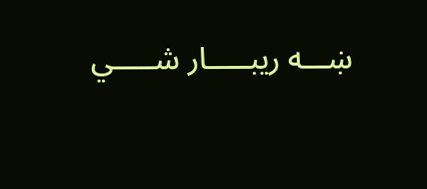ښـــه ریبـــــار شـــــي